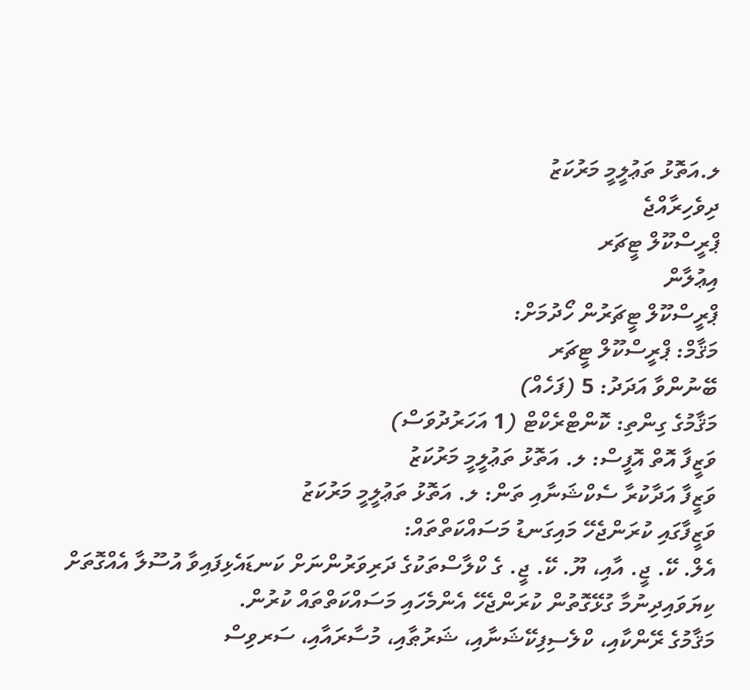ލ.އަތޮޅު ތަޢުލީމީ މަރުކަޒު
ދިވެހިރާއްޖެ
ޕްރީސްކޫލް ޓީޗަރ
އިޢުލާން
ޕްރީސްކޫލް ޓީޗަރުން ހޯދުމަށް:
މަޤާމް: ޕްރީސްކޫލް ޓީޗަރ
ބޭނުންވާ އަދަދު: 5 (ފަހެއް)
މަޤާމުގެ ގިންތި: ކޮންޓްރެކްޓް (1 އަހަރުދުވަސް)
ވަޒީފާ އޮތް އޮފީސް: ލ. އަތޮޅު ތަޢުލީމީ މަރުކަޒު
ވަޒީފާ އަދާކުރާ ސެކްޝަނާއި ތަން: ލ. އަތޮޅު ތަޢުލީމީ މަރުކަޒު
ވަޒީފާގައި ކުރަންޖެހޭ މައިގަނޑު މަސައްކަތްތައް:
އެލް. ކޭ. ޖީ. އާއި، ޔޫ. ކޭ. ޖީ. ގެ ކްލާސްތަކުގެ ދަރިވަރުންނަށް ކަނޑައެޅިފައިވާ އުސޫލާ އެއްގޮތަށް ކިޔަވައިދިނުމާ ގުޅޭގޮތުން ކުރަންޖެހޭ އެންމެހައި މަސައްކަތްތައް ކުރުން.
މަޤާމުގެ ރޭންކާއި، ކްލެސިފިކޭޝަނާއި، ޝަރުޠާއި، މުސާރައާއި، ސަރވިސް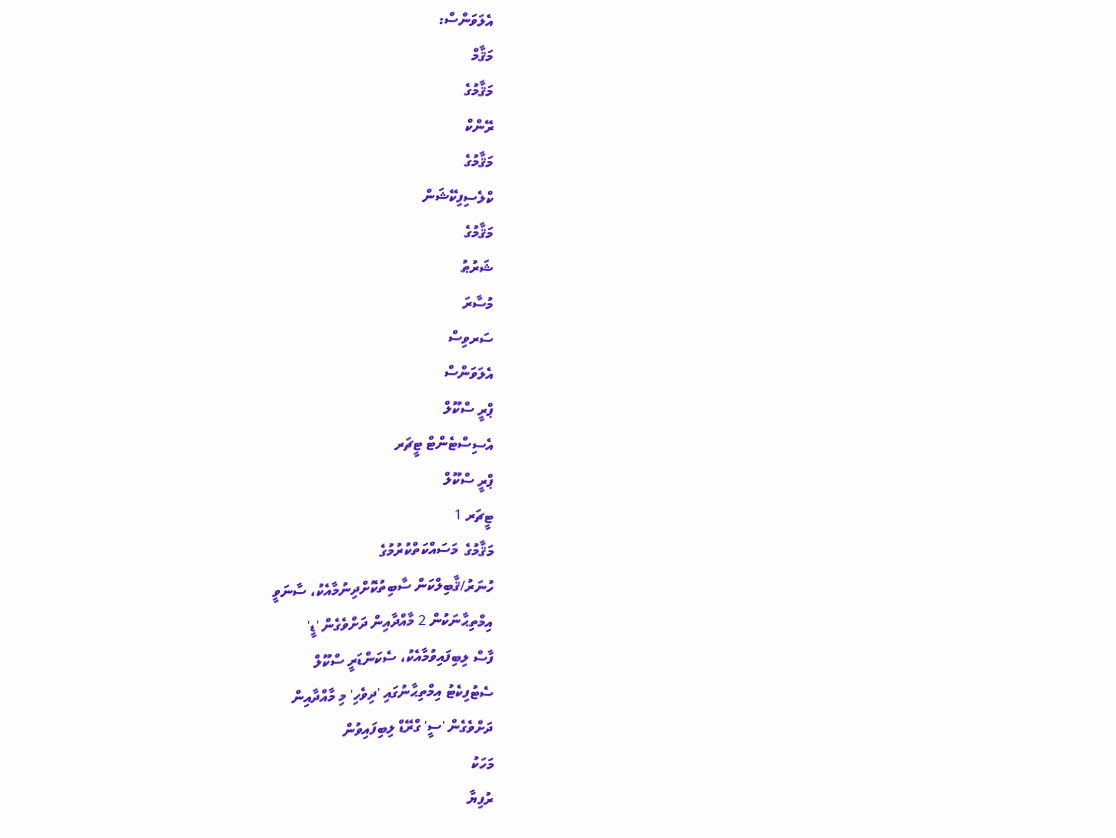އެލަވަންސް:
މަޤާމް
މަޤާމުގެ
ރޭންކް
މަޤާމުގެ
ކްލެސިފިކޭޝަން
މަޤާމުގެ
ޝަރުޠު
މުސާރަ
ސަރވިސް
އެލަވަންސް
ޕްރީ ސްކޫލް
އެސިސްޓެންޓް ޓީޗަރ
ޕްރީ ސްކޫލް
ޓީޗަރ 1
މަޤާމުގެ  މަސައްކަތްކުރުމުގެ
ހުނަރު/ޤާބިލްކަން ސާބިތުކޮށްދިނުމާއެކު، ސާނަވީ
އިމްތިޙާނަކުން 2 މާއްދާއިން ދަށްވެގެން 'ޑީ'
ފާސް ލިބިފައިވުމާއެކު، ސެކަންޑަރީ ސްކޫލް
ސެޓުފިކެޓު އިމްތިޙާނުގައި 'ދިވެހި' މި މާއްދާއިން
ދަށްވެގެން 'ސީ' ގްރޭޑް ލިބިފައިވުން
މަހަކު
ރުފިޔާ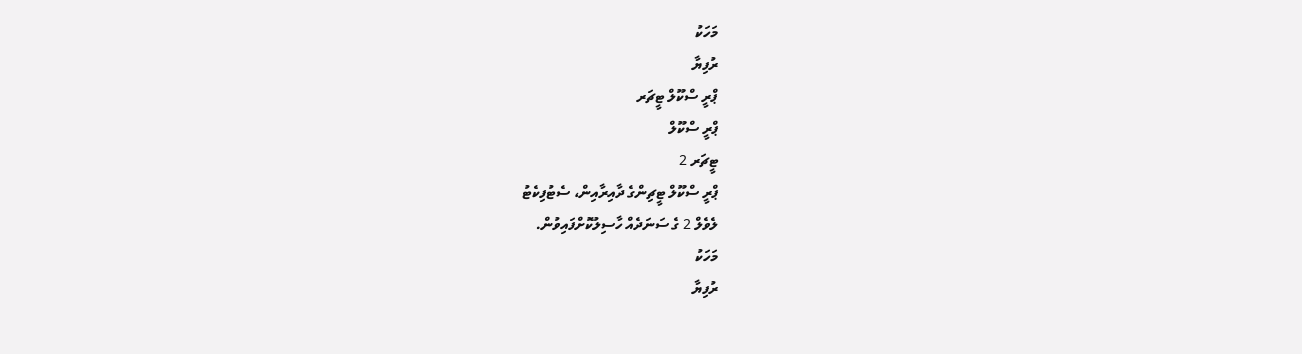މަހަކު
ރުފިޔާ
ޕްރީ ސްކޫލް ޓީޗަރ
ޕްރީ ސްކޫލް
ޓީޗަރ 2
ޕްރީ ސްކޫލް ޓީޗިންގެ ދާއިރާއިން، ސެޓުފިކެޓު
ލެވެލް 2 ގެ ސަނަދެއް ހާސިލުކޮށްފައިވުން.
މަހަކު
ރުފިޔާ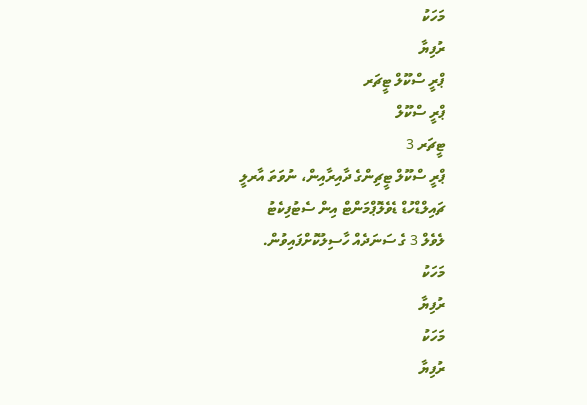މަހަކު
ރުފިޔާ
ޕްރީ ސްކޫލް ޓީޗަރ
ޕްރީ ސްކޫލް
ޓީޗަރ 3
ޕްރީ ސްކޫލް ޓީޗިންގެ ދާއިރާއިން، ނުވަތަ އާރލީ
ޗައިލްޑްހުޑް ޑެވެލޮޕްމަންޓް އިން ސެޓުފިކެޓު
ލެވެލް 3 ގެ ސަނަދެއް ހާސިލުކޮށްފައިވުން.
މަހަކު
ރުފިޔާ
މަހަކު
ރުފިޔާ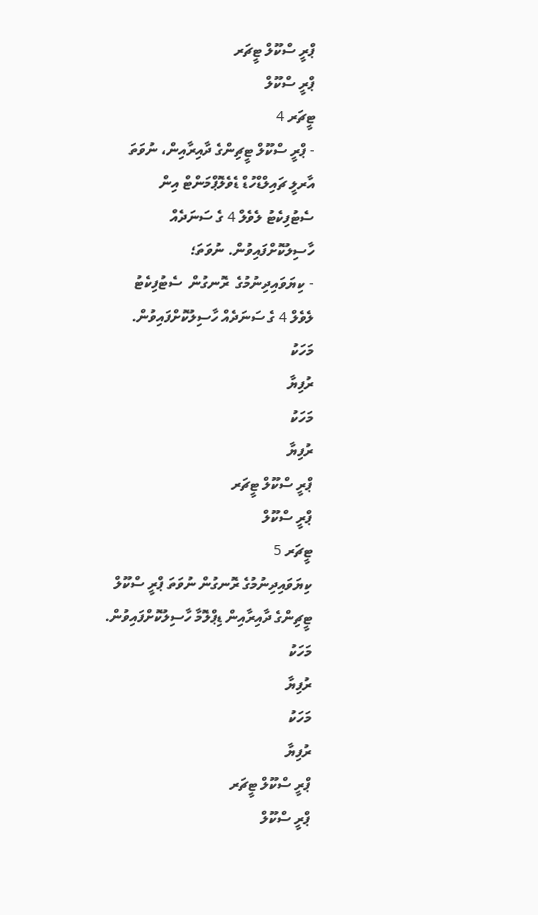ޕްރީ ސްކޫލް ޓީޗަރ
ޕްރީ ސްކޫލް
ޓީޗަރ 4
- ޕްރީ ސްކޫލް ޓީޗިންގެ ދާއިރާއިން، ނުވަތަ
އާރލީ ޗައިލްޑްހުޑް ޑެވެލޮޕްމަންޓް އިން
ސެޓުފިކެޓު ލެވެލް 4 ގެ ސަނަދެއް
ހާސިލުކޮށްފައިވުން. ނުވަތަ؛
- ކިޔަވައިދިނުމުގެ  ރޮނގުން  ސެޓުފިކެޓު
ލެވެލް 4 ގެ ސަނަދެއް ހާސިލުކޮށްފައިވުން.
މަހަކު
ރުފިޔާ
މަހަކު
ރުފިޔާ
ޕްރީ ސްކޫލް ޓީޗަރ
ޕްރީ ސްކޫލް
ޓީޗަރ 5
ކިޔަވައިދިނުމުގެ ރޮނގުން ނުވަތަ ޕްރީ ސްކޫލް
ޓީޗިންގެ ދާއިރާއިން ޑިޕްލޮމާ ހާސިލުކޮށްފައިވުން.
މަހަކު
ރުފިޔާ
މަހަކު
ރުފިޔާ
ޕްރީ ސްކޫލް ޓީޗަރ
ޕްރީ ސްކޫލް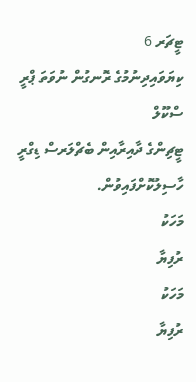ޓީޗަރ 6
ކިޔަވައިދިނުމުގެ ރޮނގުން ނުވަތަ ޕްރީ ސްކޫލް
ޓީޗިންގެ ދާއިރާއިން ބެޗްލަރސް ޑިގްރީ
ހާސިލުކޮށްފައިވުން.
މަހަކު
ރުފިޔާ
މަހަކު
ރުފިޔާ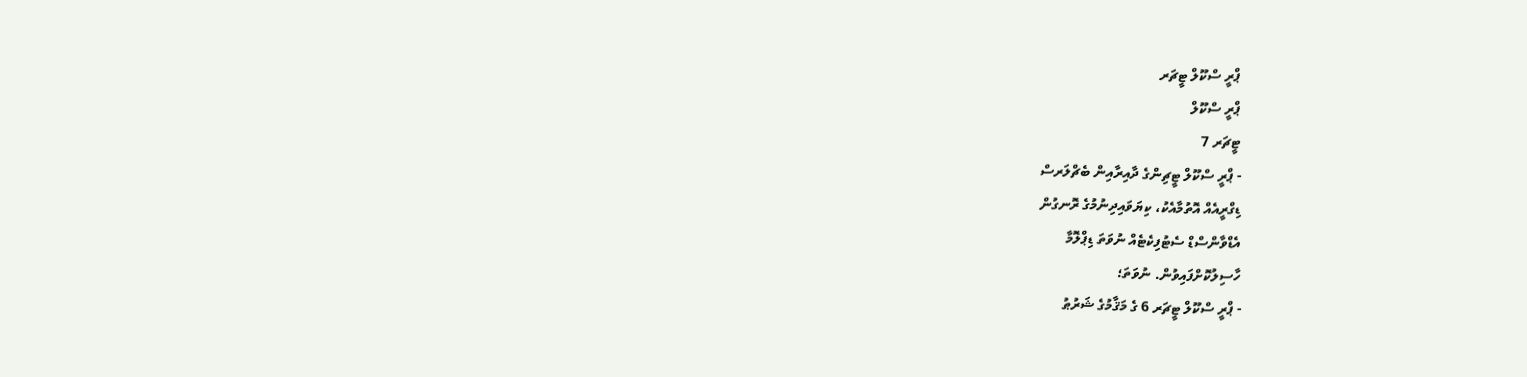ޕްރީ ސްކޫލް ޓީޗަރ
ޕްރީ ސްކޫލް
ޓީޗަރ 7
- ޕްރީ ސްކޫލް ޓީޗިންގެ ދާއިރާއިން ބެޗްލަރސް
ޑިގްރީއެއް އޮތުމާއެކު، ކިޔަވައިދިނުމުގެ ރޮނގުން
އެޑްވާންސްޑް ސެޓުފިކެޓެއް ނުވަތަ ޑިޕްލޮމާ
ހާސިލުކޮށްފައިވުން. ނުވަތަ؛
- ޕްރީ ސްކޫލް ޓީޗަރ 6 ގެ މަޤާމުގެ ޝަރުޠު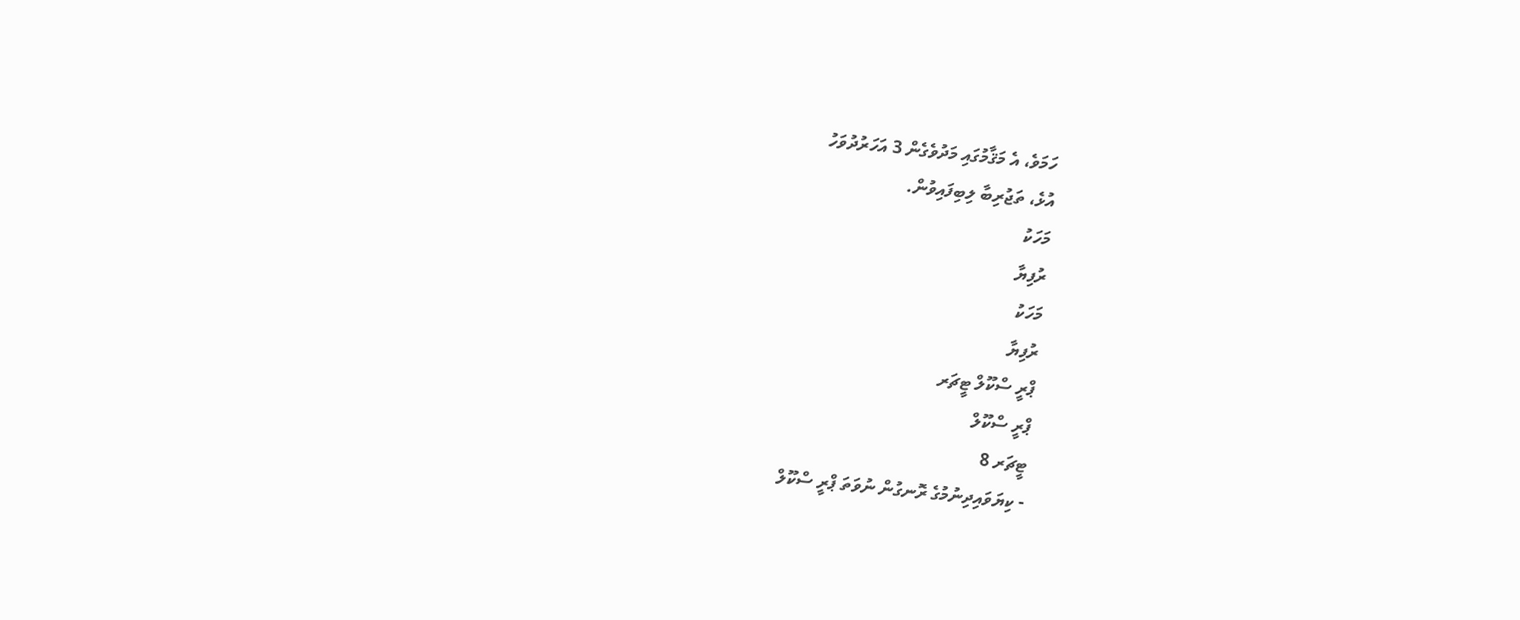ހަމަވެ، އެ މަޤާމުގައި މަދުވެގެން 3 އަހަރުދުވަހު
އުޅެ، ތަޖުރިބާ ލިބިފައިވުން.
މަހަކު
ރުފިޔާ
މަހަކު
ރުފިޔާ
ޕްރީ ސްކޫލް ޓީޗަރ
ޕްރީ ސްކޫލް
ޓީޗަރ 8
- ކިޔަވައިދިނުމުގެ ރޮނގުން ނުވަތަ ޕްރީ ސްކޫލް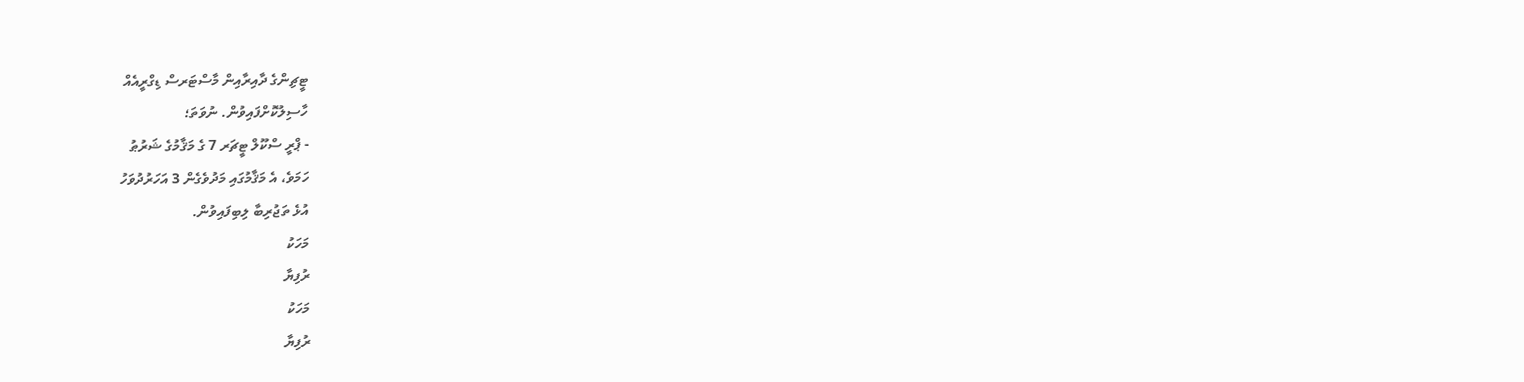ޓީޗިންގެ ދާއިރާއިން މާސްޓަރސް ޑިގްރީއެއް
ހާސިލުކޮށްފައިވުން. ނުވަތަ؛
- ޕްރީ ސްކޫލް ޓީޗަރ 7 ގެ މަޤާމުގެ ޝަރުޠު
ހަމަވެ، އެ މަޤާމުގައި މަދުވެގެން 3 އަހަރުދުވަހު
އުޅެ ތަޖުރިބާ ލިބިފައިވުން.
މަހަކު
ރުފިޔާ
މަހަކު
ރުފިޔާ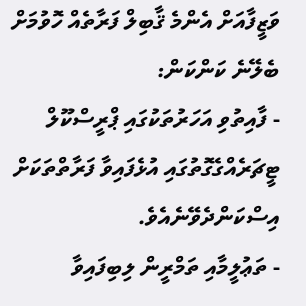ވަޒީފާއަށް އެންމެ ޤާބިލް ފަރާތެއް ހޮވުމަށް ބެލޭނެ ކަންކަން:
- ފާއިތުވި އަހަރުތަކުގައި ޕްރީސްކޫލް ޓީޗަރެއްގެގޮތުގައި އުޅެފައިވާ ފަރާތްތަކަށް އިސްކަންދެވޭނެއެވެ.
- ތަޢުލީމާއި ތަމްރީން ލިބިފައިވާ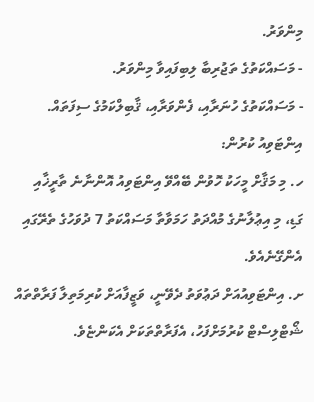މިންވަރު.
- މަސައްކަތުގެ ތަޖުރިބާ ލިބިފައިވާ މިންވަރު.
- މަސައްކަތުގެ ހުނަރާއި، ފެންވަރާއި، ޤާބިލްކަމުގެ ސިފަތައް.
އިންޓަވިއު ކުރުން:
ހ. މި މަޤާށް މީހަކު ހޮވުން ބޭއްވޭ އިންޓަވިއު އޮންނާނެ ތާރީޚާއި ގަޑި، މި އިޢުލާނުގެ މުއްދަތު ހަމަވާތާ މަސައްކަތު 7 ދުވަހުގެ ތެރޭގައި އެންގޭނެއެވެ.
ށ. އިންޓަވިއުއަށް ދަޢުވަތު ދެވޭނީ، ވަޒީފާއަށް ކުރިމަތިލާ ފަރާތްތައް ޝޯޓްލިސްޓް ކުރުމަށްފަހު، އެފަރާތްތަކަށް އެކަންޏެވެ.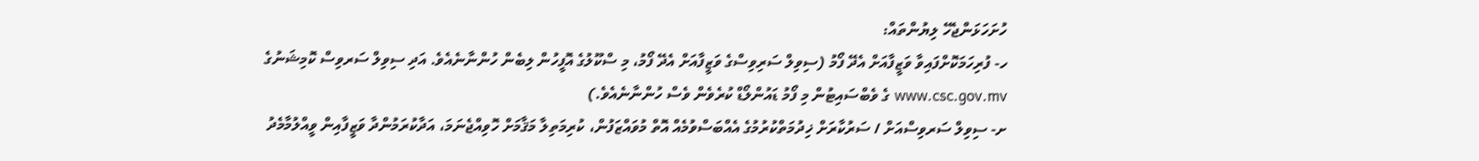ހުށަހަޅަންޖެހޭ ލިޔުންތައް:
ހ- ފުރިހަމަކޮށްފައިވާ ވަޒީފާއަށް އެދޭ ފޯމު (ސިވިލް ސަރިވިސްގެ ވަޒީފާއަށް އެދޭ ފޯމު، މި ސްކޫލުގެ އޮފީހުން ލިބެން ހުންނާނެއެވެ. އަދި ސިވިލް ސަރވިސް ކޮމިޝަނުގެ www.csc.gov.mv ގެ ވެބްސައިޓުން މި ފޯމު ޑައުންލޯޑް ކުރެވެން ވެސް ހުންނާނެއެވެ.)
ށ- ސިވިލް ސަރވިސްއަށް / ސަރުކާރަށް ޚިދުމަތްކުރުމުގެ އެއްބަސްވުމެއް އޮތް މުވައްޒަފުން، ކުރިމަތިލާ މަޤާމަށް ހޮވިއްޖެނަމަ، އަދާކުރަމުންދާ ވަޒީފާއިން ވީއްލުމާމެދު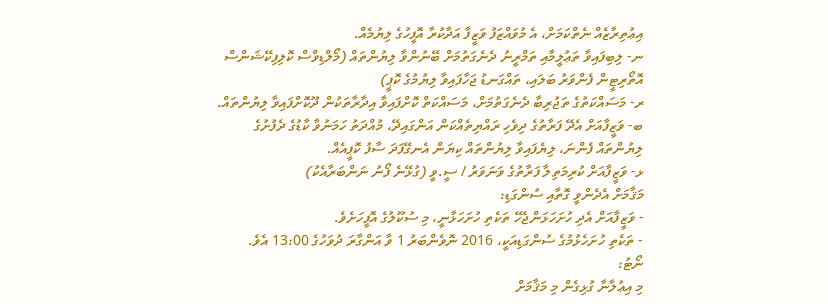އިޢުތިރާޒެއް ނެތްކަމަށް، އެ މުވައްޒަފު ވަޒީފާ އަދާކުރާ އޮފީހުގެ ލިޔުމެއް.
ނ- ލިބިފައިވާ ތަޢުލީމާއި ތަމްރީނު ދެނެގަތުމަށް ބޭނުންވާ ލިޔުންތައް (މޯލްޑިވްސް ކޮލިފިކޭޝަންސް އޮތޯރިޓީން ފެންވަރު ބަލައި، ތައްގަނޑު ޖަހާފައިވާ ލިޔުމުގެ ކޮޕީ)
ރ- މަސައްކަތުގެ ތަޖުރިބާ ދެނެގަތުމަށް، މަސައްކަތް ކޮށްފައިވާ އިދާރާތަކުން ދޫކޮށްފައިވާ ލިޔުންތައް.
ބ- ވަޒީފާއަށް އެދޭ ފަރާތުގެ ދިވެހި ރައްޔިތެއްކަން އަންގައިދޭ، މުއްދަތު ހަމަނުވާ ކާޑުގެ ދެފުށުގެ ލިޔުންތައް ފެންނަ، ލިޔެފައިވާ ލިޔުންތައް ކިޔަން އެނގޭފަދަ ސާފު ކޮޕީއެއް.
ޅ- ވަޒީފާއަށް ކުރިމަތިލާ ފަރާތުގެ ވަނަވަރު / ސީ.ވީ (ގުޅޭނެ ފޯނު ނަންބަރާއެކު)
މަޤާމަށް އެދެންވީ ގޮތާއި ސުންގަޑި:
- ވަޒީފާއަށް އެދި ހުށަހަޅަންޖެހޭ ތަކެތި ހުށަހަޅާނީ، މި ސުކޫލުގެ އޮފީހަށެވެ.
- ތަކެތި ހުށަހެޅުމުގެ ސުންގަޑިއަކީ، 2016 ނޮވެންބަރު 1 ވާ އަންގާރަ ދުވަހުގެ 13:00 އެވެ.
ނޯޓު:
މި އިޢުލާނާ ގުޅިގެން މި މަޤާމަށް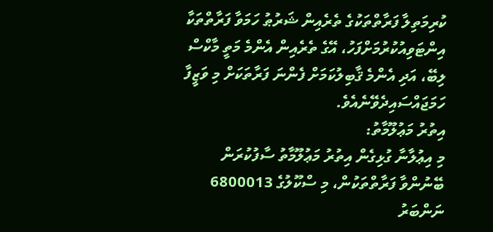ކުރިމަތިލާ ފަރާތްތަކުގެ ތެރެއިން ޝަރުޠު ހަމަވާ ފަރާތްތަކާ އިންޓަވިއުކުރުމަށްފަހު، އޭގެ ތެރެއިން އެންމެ މަތީ މާކްސް ލިބޭ، އަދި އެންމެ ޤާބިލުކަމަށް ފެންނަ ފަރާތަކަށް މި ވަޒީފާ ހަމަޖައްސައިދެވޭނެއެވެ.
އިތުރު މަޢުލޫމާތު:
މި އިޢުލާނާ ގުޅިގެން އިތުރު މަޢުލޫމާތު ސާފުކުރަން ބޭނުންވާ ފަރާތްތަކުން، މި ސްކޫލުގެ 6800013 ނަންބަރު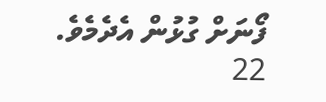ފޯނަށް ގުޅުން އެދެމެވެ.
22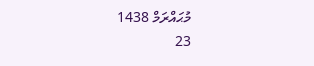މުޙައްރަމް 1438
23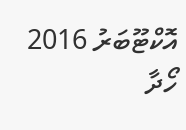އޮކްޓޫބަރު 2016
ހޯދާ